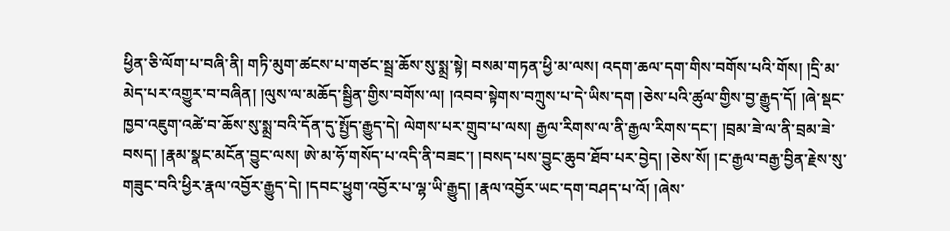ཕྱིན་ཅི་ལོག་པ་བཞི་ནི། གཏི་མུག་ཚངས་པ་གཙང་སྦྲ་ཆོས་སུ་སྨྲ་སྟེ། བསམ་གཏན་ཕྱི་མ་ལས། འདག་ཆལ་དག་གིས་བགོས་པའི་གོས། །དྲི་མ་མེད་པར་འགྱུར་བ་བཞིན། །ལུས་ལ་མཆོད་སྦྱིན་གྱིས་བགོས་ལ། །འབབ་སྟེགས་བཀྲུས་པ་དེ་ཡིས་དག །ཅེས་པའི་ཚུལ་གྱིས་བྱ་རྒྱུད་དོ། །ཞེ་སྡང་ཁྱབ་འཇུག་འཚེ་བ་ཆོས་སུ་སྨྲ་བའི་དོན་དུ་སྤྱོད་རྒྱུད་དེ། ལེགས་པར་གྲུབ་པ་ལས། རྒྱལ་རིགས་ལ་ནི་རྒྱལ་རིགས་དང་། །བྲམ་ཟེ་ལ་ནི་བྲམ་ཟེ་བསད། །རྣམ་སྣང་མངོན་བྱུང་ལས། ཨེ་མ་ཧོ་གསོད་པ་འདི་ནི་བཟང་། །བསད་པས་བྱུང་ཆུབ་ཐོབ་པར་བྱེད། །ཅེས་སོ། །ང་རྒྱལ་བརྒྱ་བྱིན་རྗེས་སུ་གཟུང་བའི་ཕྱིར་རྣལ་འབྱོར་རྒྱུད་དེ། །དབང་ཕྱུག་འབྱོར་པ་ལྷ་ཡི་རྒྱུད། །རྣལ་འབྱོར་ཡང་དག་བཤད་པ་འོ། །ཞེས་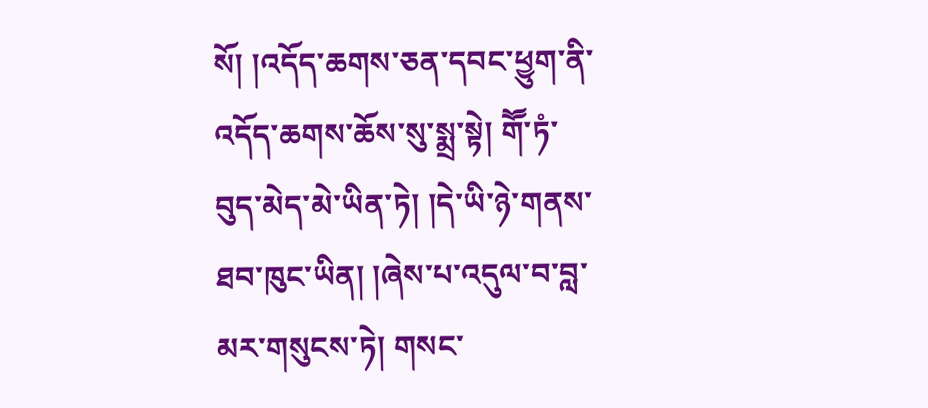སོ། །འདོད་ཆགས་ཅན་དབང་ཕྱུག་ནི་འདོད་ཆགས་ཆོས་སུ་སྨྲ་སྟེ། གཽ་ཏཾ་བུད་མེད་མེ་ཡིན་ཏེ། །དེ་ཡི་ཉེ་གནས་ཐབ་ཁུང་ཡིན། །ཞེས་པ་འདུལ་བ་བླ་མར་གསུངས་ཏེ། གསང་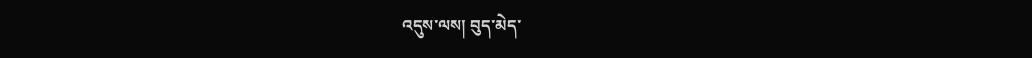འདུས་ལས། བུད་མེད་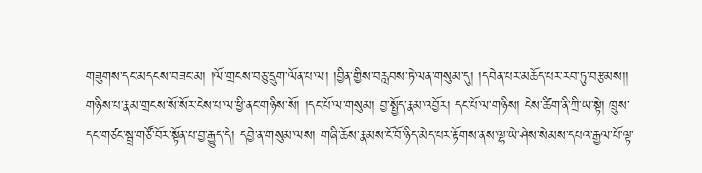གཟུགས་དང་མདངས་བཟང་མ། །ལོ་གྲངས་བཅུ་དྲུག་ལོན་པ་ལ། །བྱིན་གྱིས་བརླབས་ཏེ་ལན་གསུམ་དུ། །དབེན་པར་མཆོད་པར་རབ་ཏུ་བརྩམས།། གཉིས་པ་རྣམ་གྲངས་སོ་སོར་ངེས་པ་ལ་ཕྱི་ནང་གཉིས་སོ། །དང་པོ་ལ་གསུམ། བྱ་སྤྱོད་རྣམ་འབྱོར། དང་པོ་ལ་གཉིས། ངེས་ཚིག་ནི་ཀྲི་ཡ་སྟེ། ཁྲུས་དང་གཙང་སྦྲ་གཙོ་བོར་སྟོན་པ་བྱ་རྒྱུད་དེ། དབྱེ་ན་གསུམ་ལས། གཞི་ཆོས་རྣམས་ངོ་བོ་ཉིད་མེད་པར་རྟོགས་ནས་ལྷ་ཡེ་ཤེས་སེམས་དཔའ་རྒྱལ་པོ་ལྟ་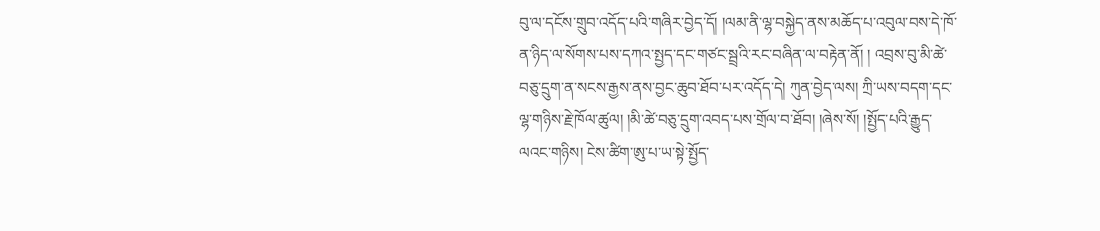བུ་ལ་དངོས་གྲུབ་འདོད་པའི་གཞིར་བྱེད་དོ། །ལམ་ནི་ལྷ་བསྐྱེད་ནས་མཆོད་པ་འབུལ་བས་དེ་ཁོ་ན་ཉིད་ལ་སོགས་པས་དཀའ་སྤྱད་དང་གཙང་སྦྲའི་རང་བཞིན་ལ་བརྟེན་ནོ། ། འབྲས་བུ་མི་ཚེ་བཅུ་དྲུག་ན་སངས་རྒྱས་ནས་བྱང་ཆུབ་ཐོབ་པར་འདོད་དེ། ཀུན་བྱེད་ལས། ཀྲི་ཡས་བདག་དང་ལྷ་གཉིས་རྗེ་ཁོལ་ཚུལ། །མི་ཚེ་བཅུ་དྲུག་འབད་པས་གྲོལ་བ་ཐོབ། །ཞེས་སོ། །སྤྱོད་པའི་རྒྱུད་ལའང་གཉིས། ངེས་ཚིག་ཨུ་པ་ཡ་སྟེ་སྤྱོད་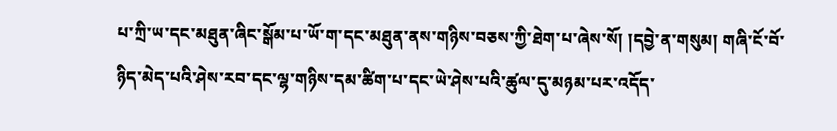པ་ཀྲི་ཡ་དང་མཐུན་ཞིང་སྒོམ་པ་ཡོ་ག་དང་མཐུན་ནས་གཉིས་བཅས་ཀྱི་ཐེག་པ་ཞེས་སོ། །དབྱེ་ན་གསུམ། གཞི་ངོ་བོ་ཉིད་མེད་པའི་ཤེས་རབ་དང་ལྷ་གཉིས་དམ་ཚིག་པ་དང་ཡེ་ཤེས་པའི་ཚུལ་དུ་མཉམ་པར་འདོད་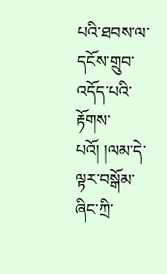པའི་ཐབས་ལ་དངོས་གྲུབ་འདོད་པའི་རྟོགས་པའོ། །ལམ་དེ་ལྟར་བསྒོམ་ཞིང་ཀྲི་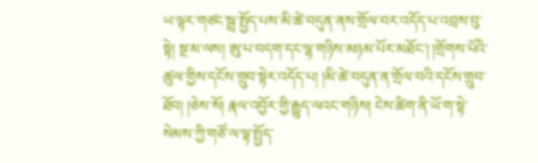ཡ་ལྟར་གཙང་སྦྲ་སྤྱོད་པས་མི་ཚེ་བདུན་ནས་གྲོལ་བར་འདོད་པ་འབྲས་བུ་སྟེ། སྔ་མ་ལས། ཨུ་པ་བདག་དང་ལྷ་གཉིས་མཉམ་པོར་མཐོང་། །གྲོགས་པོའི་ཚུལ་གྱིས་དངོས་གྲུབ་སྟེར་འདོད་པ། །མི་ཚེ་བདུན་ན་གྲོལ་བའི་དངོས་གྲུབ་ཐོབ། །ཅེས་སོ། རྣལ་འབྱོར་གྱི་རྒྱུད་ལའང་གཉིས། ངེས་ཚིག་ནི་ཡོ་ག་སྟེ་སེམས་ཀྱི་གཙོ་ལ་ལྟ་སྤྱོད་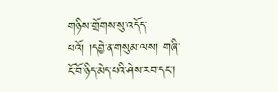གཉིས་གྲོགས་སུ་འདོད་པའོ། །དབྱེ་ན་གསུམ་ལས། གཞི་ངོ་བོ་ཉིད་མེད་པའི་ཤེས་རབ་དང་།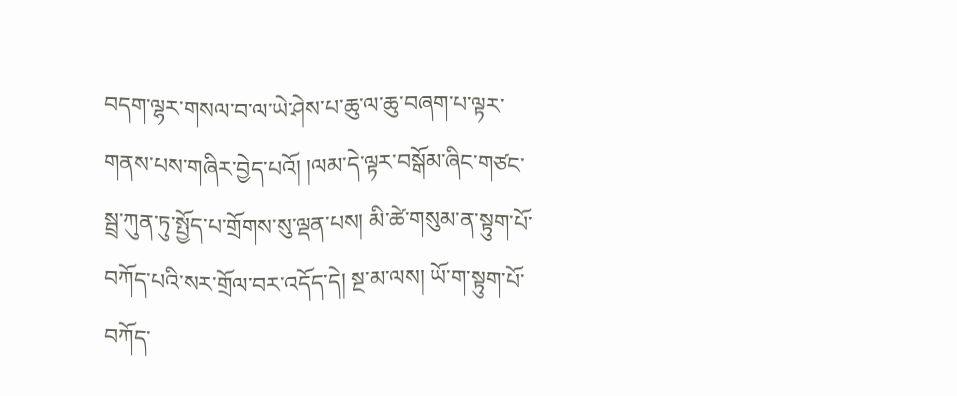བདག་ལྷར་གསལ་བ་ལ་ཡེ་ཤེས་པ་ཆུ་ལ་ཆུ་བཞག་པ་ལྟར་གནས་པས་གཞིར་བྱེད་པའོ། །ལམ་དེ་ལྟར་བསྒོམ་ཞིང་གཙང་སྦྲ་ཀུན་ཏུ་སྤྱོད་པ་གྲོགས་སུ་ལྡན་པས། མི་ཚེ་གསུམ་ན་སྟུག་པོ་བཀོད་པའི་སར་གྲོལ་བར་འདོད་དེ། སྔ་མ་ལས། ཡོ་ག་སྟུག་པོ་བཀོད་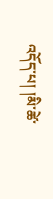འདོད་པ། །མི་ཚེ་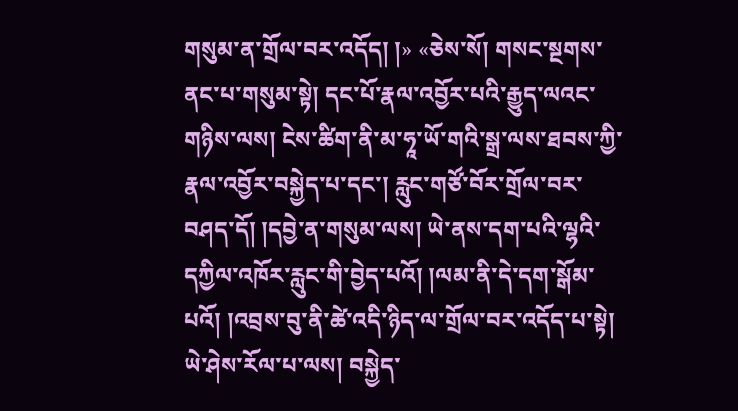གསུམ་ན་གྲོལ་བར་འདོད། །» «ཅེས་སོ། གསང་སྔགས་ནང་པ་གསུམ་སྟེ། དང་པོ་རྣལ་འབྱོར་པའི་རྒྱུད་ལའང་གཉིས་ལས། ངེས་ཚིག་ནི་མ་ཧཱ་ཡོ་གའི་སྒྲ་ལས་ཐབས་ཀྱི་རྣལ་འབྱོར་བསྐྱེད་པ་དང་། རླུང་གཙོ་བོར་གྲོལ་བར་བཤད་དོ། །དབྱེ་ན་གསུམ་ལས། ཡེ་ནས་དག་པའི་ལྷའི་དཀྱིལ་འཁོར་རླུང་གི་བྱེད་པའོ། །ལམ་ནི་དེ་དག་སྒོམ་པའོ། །འབྲས་བུ་ནི་ཚེ་འདི་ཉིད་ལ་གྲོལ་བར་འདོད་པ་སྟེ། ཡེ་ཤེས་རོལ་པ་ལས། བསྐྱེད་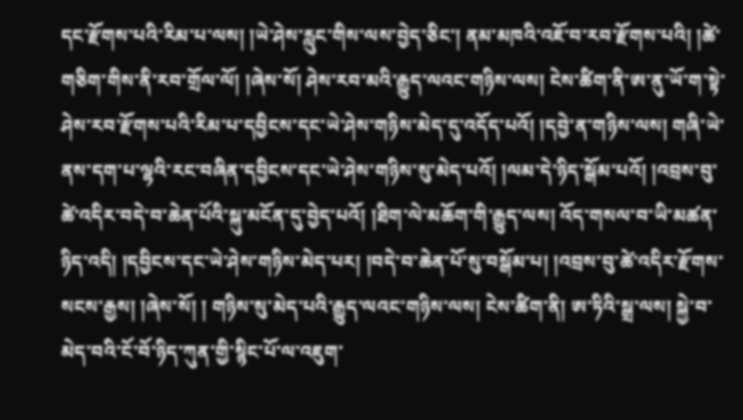དང་རྫོགས་པའི་རིམ་པ་ལས། །ཡེ་ཤེས་རླུང་གིས་ལས་བྱེད་ཅིང་། ནམ་མཁའི་འཇོ་བ་རབ་རྫོགས་པའི། །ཚེ་གཅིག་གིས་ནི་རབ་གྲོལ་ལོ། །ཞེས་སོ། ཤེས་རབ་མའི་རྒྱུད་ལའང་གཉིས་ལས། ངེས་ཚིག་ནི་ཨ་ནུ་ཡོ་ག་སྟེ་ཤེས་རབ་རྫོགས་པའི་རིམ་པ་དབྱིངས་དང་ཡེ་ཤེས་གཉིས་མེད་དུ་འདོད་པའོ། །དབྱེ་ན་གཉིས་ལས། གཞི་ཡེ་ནས་དག་པ་ལྷའི་རང་བཞིན་དབྱིངས་དང་ཡེ་ཤེས་གཉིས་སུ་མེད་པའོ། །ལམ་དེ་ཉིད་སྒོམ་པའོ། །འབྲས་བུ་ཚེ་འདིར་བདེ་བ་ཆེན་པོའི་སྐུ་མངོན་དུ་བྱེད་པའོ། །ཐིག་ལེ་མཆོག་གི་རྒྱུད་ལས། འོད་གསལ་བ་ཡི་མཚན་ཉིད་འདི། །དབྱིངས་དང་ཡེ་ཤེས་གཉིས་མེད་པར། །བདེ་བ་ཆེན་པོ་སུ་བསྒོམ་པ། །འབྲས་བུ་ཚེ་འདིར་རྫོགས་སངས་རྒྱས། །ཞེས་སོ། ། གཉིས་སུ་མེད་པའི་རྒྱུད་ལའང་གཉིས་ལས། ངེས་ཚིག་ནི། ཨ་ཏིའི་སྒྲ་ལས། སྐྱེ་བ་མེད་བའི་ངོ་བོ་ཉིད་ཀུན་གྱི་སྙིང་པོ་ལ་འཇུག་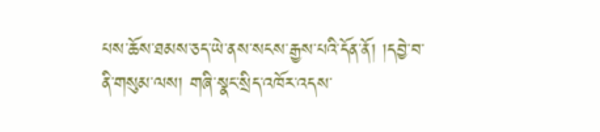པས་ཆོས་ཐམས་ཅད་ཡེ་ནས་སངས་རྒྱས་པའི་དོན་ནོ། །དབྱེ་བ་ནི་གསུམ་ལས། གཞི་སྣང་སྲིད་འཁོར་འདས་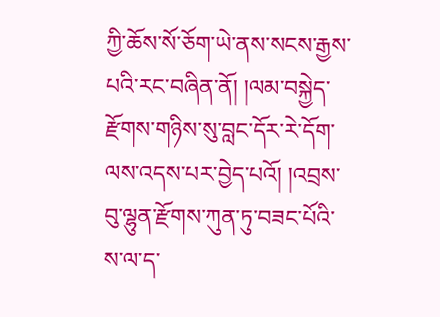ཀྱི་ཆོས་སོ་ཅོག་ཡེ་ནས་སངས་རྒྱས་པའི་རང་བཞིན་ནོ། །ལམ་བསྐྱེད་རྫོགས་གཉིས་སུ་བླང་དོར་རེ་དོག་ལས་འདས་པར་བྱེད་པའོ། །འབྲས་བུ་ལྷུན་རྫོགས་ཀུན་ཏུ་བཟང་པོའི་ས་ལ་ད་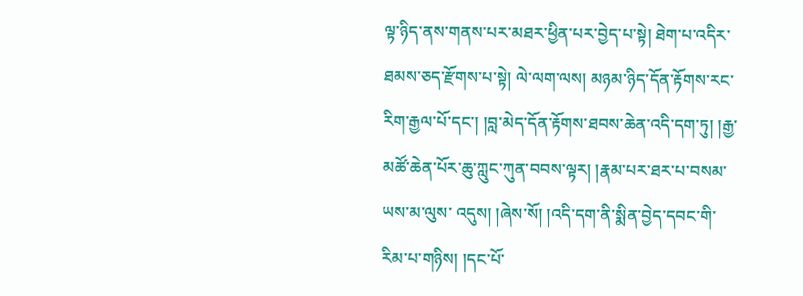ལྟ་ཉིད་ནས་གནས་པར་མཐར་ཕྱིན་པར་བྱེད་པ་སྟེ། ཐེག་པ་འདིར་ཐམས་ཅད་རྫོགས་པ་སྟེ། ལེ་ལག་ལས། མཉམ་ཉིད་དོན་རྟོགས་རང་རིག་རྒྱལ་པོ་དང་། །བླ་མེད་དོན་རྟོགས་ཐབས་ཆེན་འདི་དག་ཏུ། །རྒྱ་མཚོ་ཆེན་པོར་ཆུ་ཀླུང་ཀུན་བབས་ལྟར། །རྣམ་པར་ཐར་པ་བསམ་ཡས་མ་ལུས་ འདུས། །ཞེས་སོ། །འདི་དག་ནི་སྨིན་བྱེད་དབང་གི་རིམ་པ་གཉིས། །དང་པོ་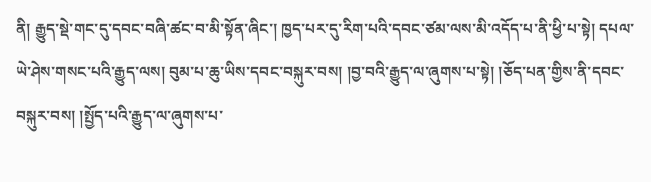ནི། རྒྱུད་སྡེ་གང་དུ་དབང་བཞི་ཚང་བ་མི་སྟོན་ཞིང་། ཁྱད་པར་དུ་རིག་པའི་དབང་ཙམ་ལས་མི་འདོད་པ་ནི་ཕྱི་པ་སྟེ། དཔལ་ཡེ་ཤེས་གསང་པའི་རྒྱུད་ལས། བུམ་པ་ཆུ་ཡིས་དབང་བསྐུར་བས། །བྱ་བའི་རྒྱུད་ལ་ཞུགས་པ་སྟེ། །ཅོད་པན་གྱིས་ནི་དབང་བསྐུར་བས། །སྤྱོད་པའི་རྒྱུད་ལ་ཞུགས་པ་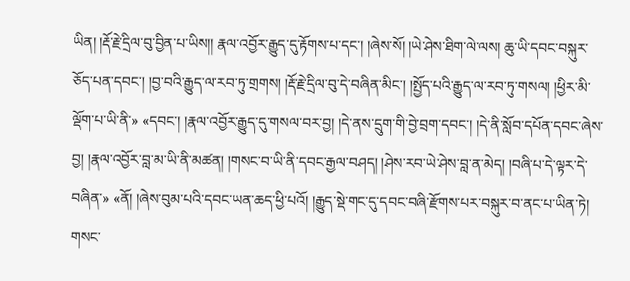ཡིན། །རྡོ་རྗེ་དྲིལ་བུ་བྱིན་པ་ཡིས།། རྣལ་འབྱོར་རྒྱུད་དུ་རྟོགས་པ་དང་། །ཞེས་སོ། །ཡེ་ཤེས་ཐིག་ལེ་ལས། ཆུ་ཡི་དབང་བསྐུར་ཅོད་པན་དབང་། །བྱ་བའི་རྒྱུད་ལ་རབ་ཏུ་གྲགས། །རྡོ་རྗེ་དྲིལ་བུ་དེ་བཞིན་མིང་། །སྤྱོད་པའི་རྒྱུད་ལ་རབ་ཏུ་གསལ། །ཕྱིར་མི་ལྡོག་པ་ཡི་ནི་» «དབང་། །རྣལ་འབྱོར་རྒྱུད་དུ་གསལ་བར་བྱ། །དེ་ནས་དྲུག་གི་བྱེ་བྲག་དབང་། །དེ་ནི་སློབ་དཔོན་དབང་ཞེས་བྱ། །རྣལ་འབྱོར་བླ་མ་ཡི་ནི་མཚན། །གསང་བ་ཡི་ནི་དབང་རྒྱལ་བཤད། །ཤེས་རབ་ཡེ་ཤེས་བླ་ན་མེད། །བཞི་པ་དེ་ལྟར་དེ་བཞིན་» «ནོ། །ཞེས་བུམ་པའི་དབང་ཡན་ཆད་ཕྱི་པའོ། །རྒྱུད་སྡེ་གང་དུ་དབང་བཞི་རྫོགས་པར་བསྐུར་བ་ནང་པ་ཡིན་ཏེ། གསང་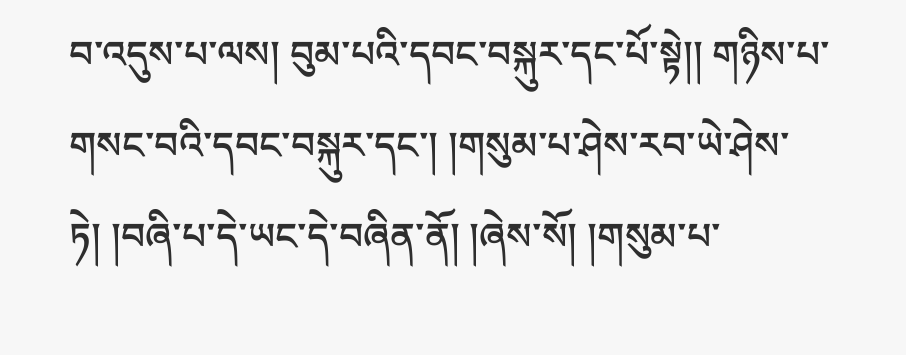བ་འདུས་པ་ལས། བུམ་པའི་དབང་བསྐུར་དང་པོ་སྟེ།། གཉིས་པ་གསང་བའི་དབང་བསྐུར་དང་། །གསུམ་པ་ཤེས་རབ་ཡེ་ཤེས་ཏེ། །བཞི་པ་དེ་ཡང་དེ་བཞིན་ནོ། །ཞེས་སོ། །གསུམ་པ་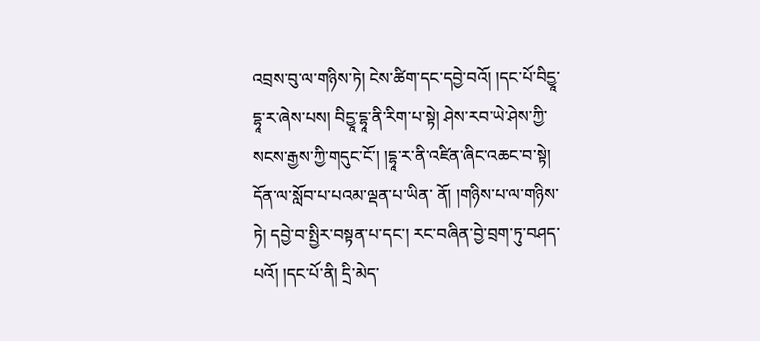འབྲས་བུ་ལ་གཉིས་ཏེ། ངེས་ཚིག་དང་དབྱེ་བའོ། །དང་པོ་བིདྱཱ་དྷཱ་ར་ཞེས་པས། བིདྱཱ་དྷཱ་ནི་རིག་པ་སྟེ། ཤེས་རབ་ཡེ་ཤེས་ཀྱི་སངས་རྒྱས་ཀྱི་གདུང་ངོ་། །དྷཱ་ར་ནི་འཛིན་ཞིང་འཆང་བ་སྟེ། དོན་ལ་སློབ་པ་པའམ་ལྡན་པ་ཡིན་ ནོ། །གཉིས་པ་ལ་གཉིས་ཏེ། དབྱེ་བ་སྤྱིར་བསྟན་པ་དང་། རང་བཞིན་བྱེ་བྲག་ཏུ་བཤད་པའོ། །དང་པོ་ནི། དྲི་མེད་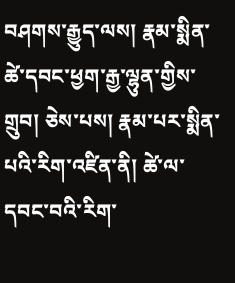བཤགས་རྒྱུད་ལས། རྣམ་སྨིན་ཚེ་དབང་ཕྱག་རྒྱ་ལྷུན་གྱིས་གྲུབ། ཅེས་པས། རྣམ་པར་སྨིན་པའི་རིག་འཛིན་ནི། ཚེ་ལ་དབང་བའི་རིག་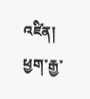འཛིན། ཕྱག་རྒྱ་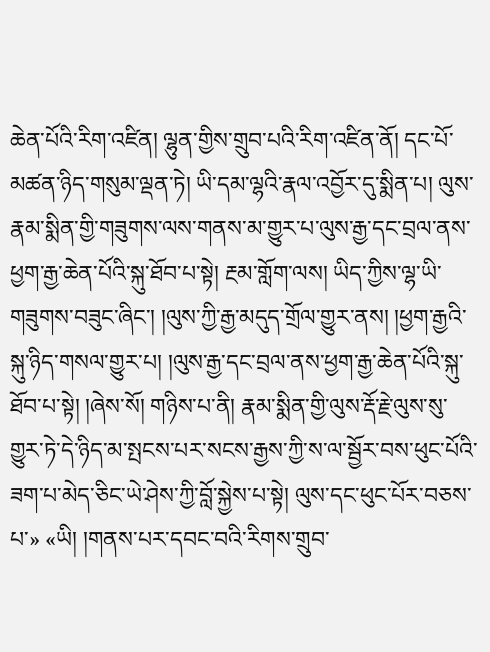ཆེན་པོའི་རིག་འཛིན། ལྷུན་གྱིས་གྲུབ་པའི་རིག་འཛིན་ནོ། དང་པོ་མཚན་ཉིད་གསུམ་ལྡན་ཏེ། ཡི་དམ་ལྷའི་རྣལ་འབྱོར་དུ་སྨིན་པ། ལུས་རྣམ་སྨིན་གྱི་གཟུགས་ལས་གནས་མ་གྱུར་པ་ལུས་རྒྱ་དང་བྲལ་ནས་ཕྱག་རྒྱ་ཆེན་པོའི་སྐུ་ཐོབ་པ་སྟེ། རྔམ་གློག་ལས། ཡིད་ཀྱིས་ལྷ་ཡི་གཟུགས་བཟུང་ཞིང་། །ལུས་ཀྱི་རྒྱ་མདུད་གྲོལ་གྱུར་ནས། །ཕྱག་རྒྱའི་སྐུ་ཉིད་གསལ་གྱུར་པ། །ལུས་རྒྱ་དང་བྲལ་ནས་ཕྱག་རྒྱ་ཆེན་པོའི་སྐུ་ཐོབ་པ་སྟེ། །ཞེས་སོ། གཉིས་པ་ནི། རྣམ་སྨིན་གྱི་ལུས་རྡོ་རྗེ་ལུས་སུ་གྱུར་ཏེ་དེ་ཉིད་མ་སྤངས་པར་སངས་རྒྱས་ཀྱི་ས་ལ་སྦྱོར་བས་ཕུང་པོའི་ཟག་པ་མེད་ཅིང་ཡེ་ཤེས་ཀྱི་བློ་སྐྱེས་པ་སྟེ། ལུས་དང་ཕུང་པོར་བཅས་པ་» «ཡི། །གནས་པར་དབང་བའི་རིགས་གྲུབ་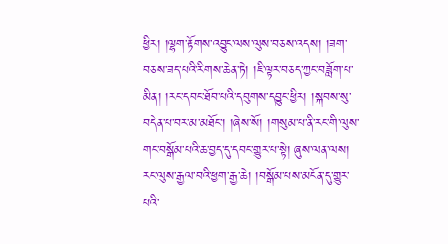ཕྱིར། །ལྷག་རྟོགས་འབྱུང་ལས་ལུས་བཅས་འདས། །ཟག་བཅས་ཟད་པའི་རིགས་ཆེན་ཏེ། །ཇི་ལྟར་བཅད་ཀྱང་བཟློག་པ་མིན། །རང་དབང་ཐོབ་པའི་དབུགས་དབྱུང་ཕྱིར། །སྐབས་སུ་བདེན་པ་བར་མ་མཐོང་། །ཞེས་སོ། །གསུམ་པ་ནི་རང་གི་ལུས་གང་བསྒོམ་པའི་ཆ་བྱད་དུ་དབང་གྱུར་པ་སྟེ། ཞུས་ལན་ལས། རང་ལུས་རྒྱལ་བའི་ཕྱག་རྒྱ་ཆེ། །བསྒོམ་པས་མངོན་དུ་གྱུར་པའི་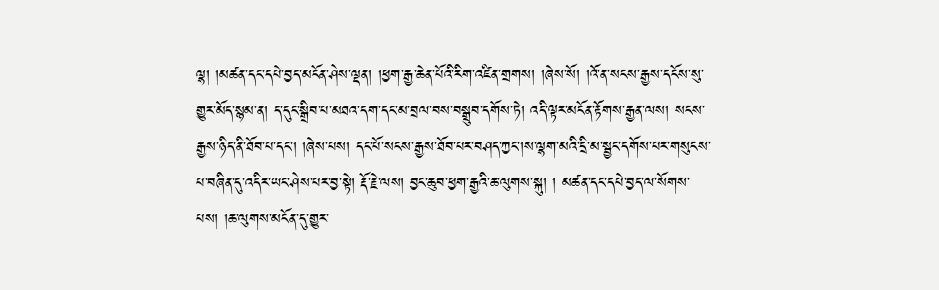ལྷ། །མཚན་དང་དཔེ་བྱད་མངོན་ཤེས་ལྡན། །ཕྱག་རྒྱ་ཆེན་པོའི་རིག་འཛིན་གྲགས། །ཞེས་སོ། །འོ་ན་སངས་རྒྱས་དངོས་སུ་གྱུར་མོད་སྙམ་ན། ད་དུང་སྒྲིབ་པ་མཐའ་དག་དང་མ་བྲལ་བས་བསྒྲུབ་དགོས་ཏེ། འདི་ལྟར་མངོན་རྟོགས་རྒྱན་ལས། སངས་རྒྱས་ཉིད་ནི་ཐོབ་པ་དང་། །ཞེས་པས། དང་པོ་སངས་རྒྱས་ཐོབ་པར་བཤད་ཀྱང་།ས་ལྷག་མའི་དྲི་མ་སྦྱང་དགོས་པར་གསུངས་པ་བཞིན་དུ་འདིར་ཡང་ཤེས་པར་བྱ་སྟེ། རྡོ་རྗེ་ལས། བྱང་ཆུབ་ཕྱག་རྒྱའི་ཆ་ལུགས་སྐུ། ། མཚན་དང་དཔེ་བྱད་ལ་སོགས་པས། །ཆ་ལུགས་མངོན་དུ་གྱུར་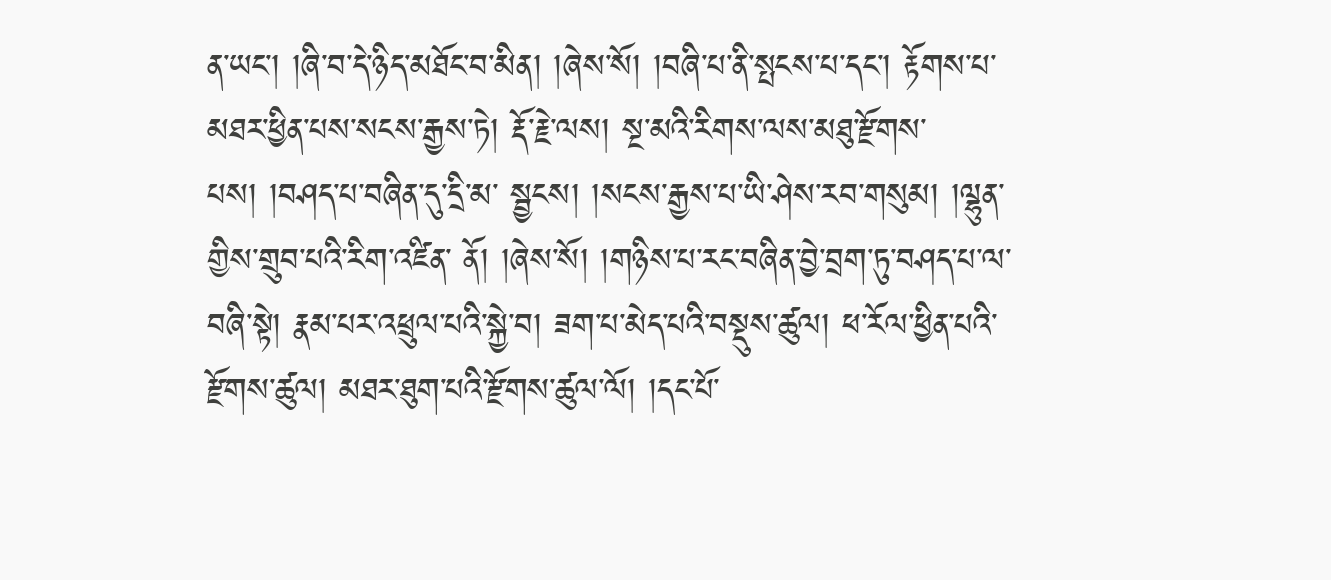ན་ཡང་། །ཞི་བ་དེ་ཉིད་མཐོང་བ་མིན། །ཞེས་སོ། །བཞི་པ་ནི་སྤངས་པ་དང་། རྟོགས་པ་མཐར་ཕྱིན་པས་སངས་རྒྱས་ཏེ། རྡོ་རྗེ་ལས། སྔ་མའི་རིགས་ལས་མཐུ་རྫོགས་པས། །བཤད་པ་བཞིན་དུ་དྲི་མ་ སྦྱངས། །སངས་རྒྱས་པ་ཡི་ཤེས་རབ་གསུམ། །ལྷུན་གྱིས་གྲུབ་པའི་རིག་འཛིན་ ནོ། །ཞེས་སོ། །གཉིས་པ་རང་བཞིན་བྱེ་བྲག་ཏུ་བཤད་པ་ལ་བཞི་སྟེ། རྣམ་པར་འཕྲུལ་པའི་སྐྱེ་བ། ཟག་པ་མེད་པའི་བསྡུས་ཚུལ། ཕ་རོལ་ཕྱིན་པའི་རྫོགས་ཚུལ། མཐར་ཐུག་པའི་རྫོགས་ཚུལ་ལོ། །དང་པོ་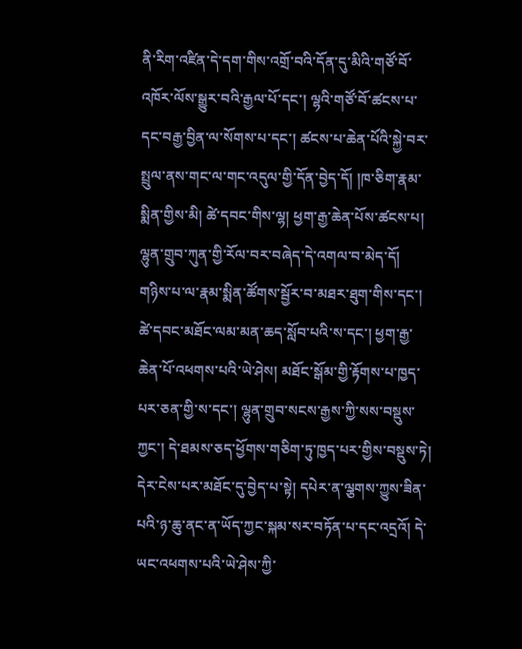ནི་རིག་འཛིན་དེ་དག་གིས་འགྲོ་བའི་དོན་དུ་མིའི་གཙོ་བོ་འཁོར་ལོས་སྒྱུར་བའི་རྒྱལ་པོ་དང་། ལྷའི་གཙོ་བོ་ཚངས་པ་དང་བརྒྱ་བྱིན་ལ་སོགས་པ་དང་། ཚངས་པ་ཆེན་པོའི་སྐྱེ་བར་སྤྲུལ་ནས་གང་ལ་གང་འདུལ་གྱི་དོན་བྱེད་དོ། །ཁ་ཅིག་རྣམ་སྨིན་གྱིས་མི། ཚེ་དབང་གིས་ལྷ། ཕྱག་རྒྱ་ཆེན་པོས་ཚངས་པ། ལྷུན་གྲུབ་ཀུན་གྱི་རོལ་བར་བཞེད་དེ་འགལ་བ་མེད་དོ། གཉིས་པ་ལ་རྣམ་སྨིན་ཚོགས་སྦྱོར་བ་མཐར་ཐུག་གིས་དང་། ཚེ་དབང་མཐོང་ལམ་མན་ཆད་སློབ་པའི་ས་དང་། ཕྱག་རྒྱ་ཆེན་པོ་འཕགས་པའི་ཡེ་ཤེས། མཐོང་སྒོམ་གྱི་རྟོགས་པ་ཁྱད་པར་ཅན་གྱི་ས་དང་། ལྷུན་གྲུབ་སངས་རྒྱས་ཀྱི་སས་བསྡུས་ཀྱང་། དེ་ཐམས་ཅད་ཕྱོགས་གཅིག་ཏུ་ཁྱད་པར་གྱིས་བསྡུས་ཏེ། དེར་ངེས་པར་མཐོང་དུ་བྱེད་པ་སྟེ། དཔེར་ན་ལྕགས་ཀྱུས་ཟིན་པའི་ཉ་ཆུ་ནང་ན་ཡོད་ཀྱང་སྐམ་སར་བཏོན་པ་དང་འདྲའོ། དེ་ཡང་འཕགས་པའི་ཡེ་ཤེས་ཀྱི་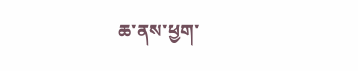ཆ་ནས་ཕྱག་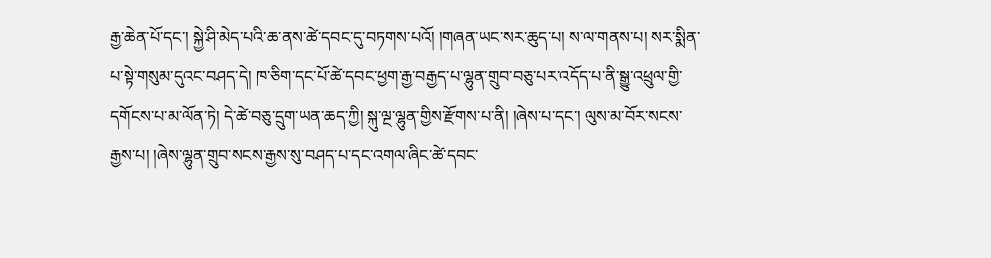རྒྱ་ཆེན་པོ་དང་། སྐྱེ་ཤི་མེད་པའི་ཆ་ནས་ཚེ་དབང་དུ་བཏགས་པའོ། །གཞན་ཡང་སར་ཆུད་པ། ས་ལ་གནས་པ། སར་སྨིན་པ་སྟེ་གསུམ་དུའང་བཤད་དེ། ཁ་ཅིག་དང་པོ་ཚེ་དབང་ཕྱག་རྒྱ་བརྒྱད་པ་ལྷུན་གྲུབ་བཅུ་པར་འདོད་པ་ནི་སྒྱུ་འཕྲུལ་གྱི་དགོངས་པ་མ་ལོན་ཏེ། དེ་ཚེ་བཅུ་དྲུག་ཡན་ཆད་ཀྱི། སྐུ་ལྔ་ལྷུན་གྱིས་རྫོགས་པ་ནི། །ཞེས་པ་དང་། ལུས་མ་བོར་སངས་རྒྱས་པ། །ཞེས་ལྷུན་གྲུབ་སངས་རྒྱས་སུ་བཤད་པ་དང་འགལ་ཞིང་ཚེ་དབང་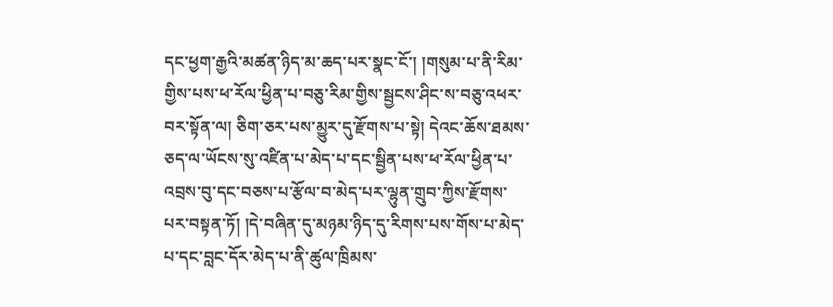དང་ཕྱག་རྒྱའི་མཚན་ཉིད་མ་ཆད་པར་སྣང་ངོ་། །གསུམ་པ་ནི་རིམ་གྱིས་པས་ཕ་རོལ་ཕྱིན་པ་བཅུ་རིམ་གྱིས་སྦྱངས་ཤིང་ས་བཅུ་འཕར་བར་སྟོན་ལ། ཅིག་ཅར་པས་མྱུར་དུ་རྫོགས་པ་སྟེ། དེའང་ཆོས་ཐམས་ཅད་ལ་ཡོངས་སུ་འཛིན་པ་མེད་པ་དང་སྦྱིན་པས་ཕ་རོལ་ཕྱིན་པ་འབྲས་བུ་དང་བཅས་པ་རྩོལ་བ་མེད་པར་ལྷུན་གྲུབ་ཀྱིས་རྫོགས་པར་བསྟན་ཏོ། །དེ་བཞིན་དུ་མཉམ་ཉིད་དུ་རིགས་པས་གོས་པ་མེད་པ་དང་བླང་དོར་མེད་པ་ནི་ཚུལ་ཁྲིམས་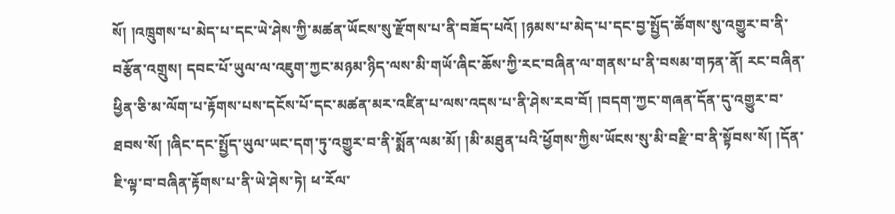སོ། །འཁྲུགས་པ་མེད་པ་དང་ཡེ་ཤེས་ཀྱི་མཚན་ཡོངས་སུ་རྫོགས་པ་ནི་བཟོད་པའོ། །ཉམས་པ་མེད་པ་དང་བྱ་སྤྱོད་ཚོགས་སུ་འགྱུར་བ་ནི་བརྩོན་འགྲུས། དབང་པོ་ཡུལ་ལ་འཇུག་ཀྱང་མཉམ་ཉིད་ལས་མི་གཡོ་ཞིང་ཆོས་ཀྱི་རང་བཞིན་ལ་གནས་པ་ནི་བསམ་གཏན་ནོ། རང་བཞིན་ཕྱིན་ཅི་མ་ལོག་པ་རྟོགས་པས་དངོས་པོ་དང་མཚན་མར་འཛིན་པ་ལས་འདས་པ་ནི་ཤེས་རབ་བོ། །བདག་ཀྱང་གཞན་དོན་དུ་འགྱུར་བ་ཐབས་སོ། །ཞིང་དང་སྤྱོད་ཡུལ་ཡང་དག་ཏུ་འགྱུར་བ་ནི་སྨོན་ལམ་མོ། །མི་མཐུན་པའི་ཕྱོགས་ཀྱིས་ཡོངས་སུ་མི་བརྫི་བ་ནི་སྟོབས་སོ། །དོན་ཇི་ལྟ་བ་བཞིན་རྟོགས་པ་ནི་ཡེ་ཤེས་ཏེ། ཕ་རོལ་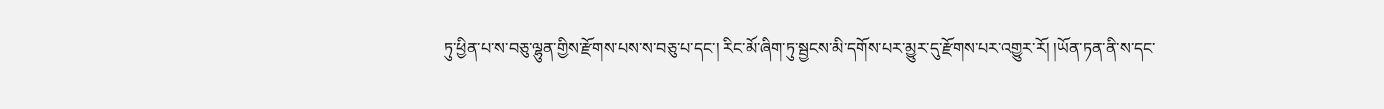ཏུ་ཕྱིན་པ་ས་བཅུ་ལྷུན་གྱིས་རྫོགས་པས་ས་བཅུ་པ་དང་། རིང་མོ་ཞིག་ཏུ་སྦྱངས་མི་དགོས་པར་མྱུར་དུ་རྫོགས་པར་འགྱུར་རོ། །ཡོན་ཏན་ནི་ས་དང་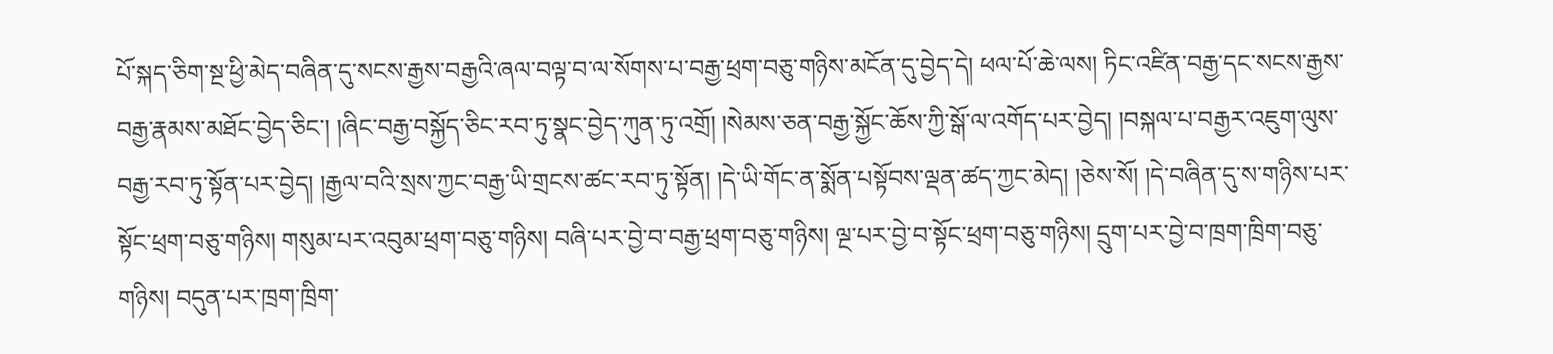པོ་སྐད་ཅིག་སྔ་ཕྱི་མེད་བཞིན་དུ་སངས་རྒྱས་བརྒྱའི་ཞལ་བལྟ་བ་ལ་སོགས་པ་བརྒྱ་ཕྲག་བཅུ་གཉིས་མངོན་དུ་བྱེད་དེ། ཕལ་པོ་ཆེ་ལས། ཏིང་འཛིན་བརྒྱ་དང་སངས་རྒྱས་བརྒྱ་རྣམས་མཐོང་བྱེད་ཅིང་། །ཞིང་བརྒྱ་བསྐྱོད་ཅིང་རབ་ཏུ་སྣང་བྱེད་ཀུན་ཏུ་འགྲོ། །སེམས་ཅན་བརྒྱ་སྐྱོང་ཆོས་ཀྱི་སྒོ་ལ་འགོད་པར་བྱེད། །བསྐལ་པ་བརྒྱར་འཇུག་ལུས་བརྒྱ་རབ་ཏུ་སྟོན་པར་བྱེད། །རྒྱལ་བའི་སྲས་ཀྱང་བརྒྱ་ཡི་གྲངས་ཚང་རབ་ཏུ་སྟོན། །དེ་ཡི་གོང་ན་སྨོན་པསྟོབས་ལྡན་ཚད་ཀྱང་མེད། །ཅེས་སོ། །དེ་བཞིན་དུ་ས་གཉིས་པར་སྟོང་ཕྲག་བཅུ་གཉིས། གསུམ་པར་འབུམ་ཕྲག་བཅུ་གཉིས། བཞི་པར་བྱེ་བ་བརྒྱ་ཕྲག་བཅུ་གཉིས། ལྔ་པར་བྱེ་བ་སྟོང་ཕྲག་བཅུ་གཉིས། དྲུག་པར་བྱེ་བ་ཁྲག་ཁྲིག་བཅུ་གཉིས། བདུན་པར་ཁྲག་ཁྲིག་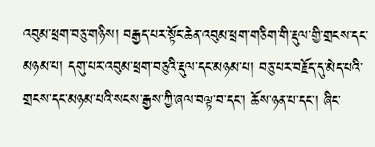འབུམ་ཕྲག་བཅུ་གཉིས། བརྒྱད་པར་སྟོང་ཆེན་འབུམ་ཕྲག་གཅིག་གི་རྡུལ་གྱི་གྲངས་དང་མཉམ་པ། དགུ་པར་འབུམ་ཕྲག་བཅུའི་རྡུལ་དང་མཉམ་པ། བཅུ་པར་བརྗོད་དུ་མེད་པའི་གྲངས་དང་མཉམ་པའི་སངས་རྒྱས་ཀྱི་ཞལ་བལྟ་བ་དང་། ཆོས་ཉན་པ་དང་། ཞིང་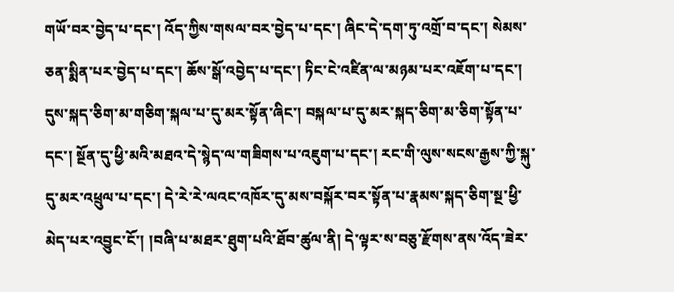གཡོ་བར་བྱེད་པ་དང་། འོད་ཀྱིས་གསལ་བར་བྱེད་པ་དང་། ཞིང་དེ་དག་ཏུ་འགྲོ་བ་དང་། སེམས་ཅན་སྨིན་པར་བྱེད་པ་དང་། ཆོས་སྒོ་འབྱེད་པ་དང་། ཏིང་ངེ་འཛིན་ལ་མཉམ་པར་འཇོག་པ་དང་། དུས་སྐད་ཅིག་མ་གཅིག་སྐལ་པ་དུ་མར་སྟོན་ཞིང་། བསྐལ་པ་དུ་མར་སྐད་ཅིག་མ་ཅིག་སྟོན་པ་དང་། སྔོན་དུ་ཕྱི་མའི་མཐའ་དེ་སྙེད་ལ་གཟིགས་པ་འཇུག་པ་དང་། རང་གི་ལུས་སངས་རྒྱས་ཀྱི་སྐུ་དུ་མར་འཕྲུལ་པ་དང་། དེ་རེ་རེ་ལའང་འཁོར་དུ་མས་བསྐོར་བར་སྟོན་པ་རྣམས་སྐད་ཅིག་སྔ་ཕྱི་མེད་པར་འབྱུང་ངོ་། །བཞི་པ་མཐར་ཐུག་པའི་ཐོབ་ཚུལ་ནི། དེ་ལྟར་ས་བཅུ་རྫོགས་ནས་འོད་ཟེར་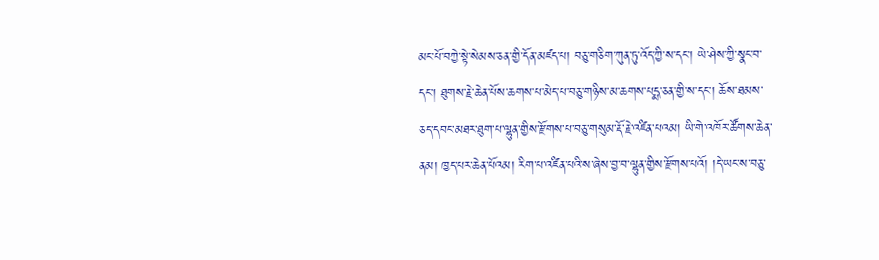མང་པོ་བཀྱེ་སྟེ་སེམས་ཅན་གྱི་དོན་མཛད་པ། བཅུ་གཅིག་ཀུན་ཏུ་འོད་ཀྱི་ས་དང་། ཡེ་ཤེས་ཀྱི་སྣང་བ་དང་། ཐུགས་རྗེ་ཆེན་པོས་ཆགས་པ་མེད་པ་བཅུ་གཉིས་མ་ཆགས་པདྨ་ཅན་གྱི་ས་དང་། ཆོས་ཐམས་ཅད་དབང་མཐར་ཐུག་པ་ལྷུན་གྱིས་རྫོགས་པ་བཅུ་གསུམ་རྡོ་རྗེ་འཛིན་པའམ། ཡི་གེ་འཁོར་ཚོགས་ཆེན་ནམ། ཁྱད་པར་ཆེན་པོའམ། རིག་པ་འཛིན་པའི་ས་ཞེས་བྱ་བ་ལྷུན་གྱིས་རྫོགས་པའོ། །དེ་ཡང་ས་བཅུ་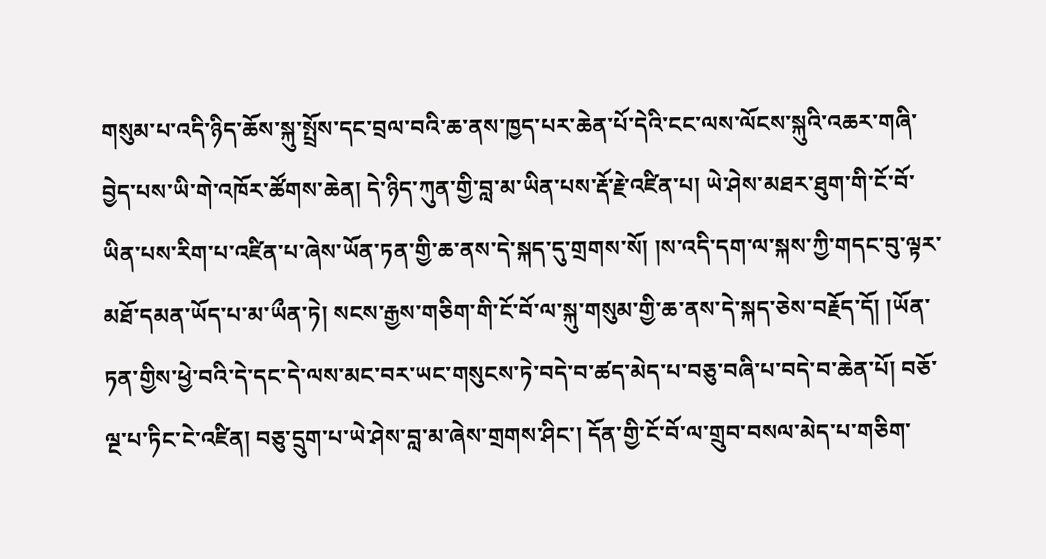གསུམ་པ་འདི་ཉིད་ཆོས་སྐུ་སྤྲོས་དང་བྲལ་བའི་ཆ་ནས་ཁྱད་པར་ཆེན་པོ་དེའི་ངང་ལས་ལོངས་སྐུའི་འཆར་གཞི་བྱེད་པས་ཡི་གེ་འཁོར་ཚོགས་ཆེན། དེ་ཉིད་ཀུན་གྱི་བླ་མ་ཡིན་པས་རྡོ་རྗེ་འཛིན་པ། ཡེ་ཤེས་མཐར་ཐུག་གི་ངོ་བོ་ཡིན་པས་རིག་པ་འཛིན་པ་ཞེས་ཡོན་ཏན་གྱི་ཆ་ནས་དེ་སྐད་དུ་གྲགས་སོ། །ས་འདི་དག་ལ་སྐས་ཀྱི་གདང་བུ་ལྟར་མཐོ་དམན་ཡོད་པ་མ་ཡྀན་ཏེ། སངས་རྒྱས་གཅིག་གི་ངོ་བོ་ལ་སྐུ་གསུམ་གྱི་ཆ་ནས་དེ་སྐད་ཅེས་བརྗོད་དོ། །ཡོན་ཏན་གྱིས་ཕྱེ་བའི་དེ་དང་དེ་ལས་མང་བར་ཡང་གསུངས་ཏེ་བདེ་བ་ཚད་མེད་པ་བཅུ་བཞི་པ་བདེ་བ་ཆེན་པོ། བཅོ་ལྔ་པ་ཏིང་ངེ་འཛིན། བཅུ་དྲུག་པ་ཡེ་ཤེས་བླ་མ་ཞེས་གྲགས་ཤིང་། དོན་གྱི་ངོ་བོ་ལ་གྲུབ་བསལ་མེད་པ་གཅིག་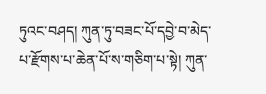ཏུའང་བཤད། ཀུན་ཏུ་བཟང་པོ་དབྱེ་བ་མེད་པ་རྫོགས་པ་ཆེན་པོ་ས་གཅིག་པ་སྟེ། ཀུན་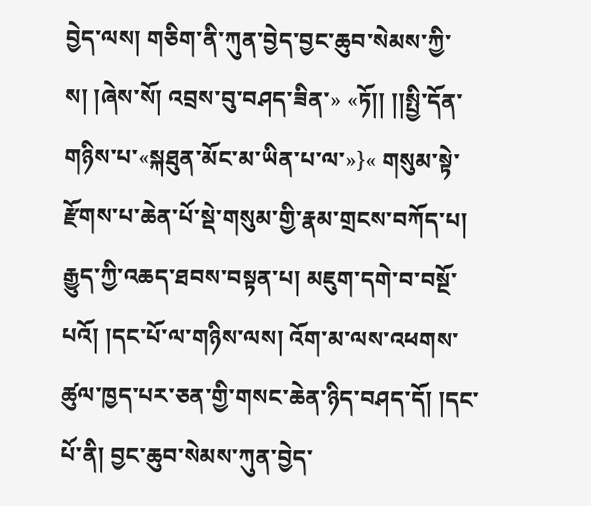བྱེད་ལས། གཅིག་ནི་ཀུན་བྱེད་བྱང་ཆུབ་སེམས་ཀྱི་ས། །ཞེས་སོ། འབྲས་བུ་བཤད་ཟིན་» «ཏོ།། །།སྤྱི་དོན་གཉིས་པ་«སྐཐུན་མོང་མ་ཡིན་པ་ལ་»}« གསུམ་སྟེ་རྫོགས་པ་ཆེན་པོ་སྡེ་གསུམ་གྱི་རྣམ་གྲངས་བཀོད་པ། རྒྱུད་ཀྱི་འཆད་ཐབས་བསྟན་པ། མཇུག་དགེ་བ་བསྔོ་པའོ། །དང་པོ་ལ་གཉིས་ལས། འོག་མ་ལས་འཕགས་ཚུལ་ཁྱད་པར་ཅན་གྱི་གསང་ཆེན་ཉིད་བཤད་དོ། །དང་པོ་ནི། བྱང་ཆུབ་སེམས་ཀུན་བྱེད་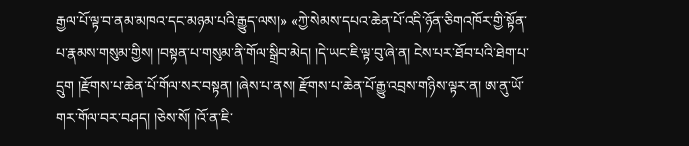རྒྱལ་པོ་ལྟ་བ་ནམ་མཁའ་དང་མཉམ་པའི་རྒྱུད་ལས།» «ཀྱེ་སེམས་དཔའ་ཆེན་པོ་འདི་ཉོན་ཅིགའཁོར་གྱི་སྟོན་པ་རྣམས་གསུམ་གྱིས། །བསྟན་པ་གསུམ་ནི་གོལ་སྒྲིབ་མེད། །དེ་ཡང་ཇི་ལྟ་བུ་ཞེ་ན། ངེས་པར་ཐོབ་པའི་ཐེག་པ་དྲུག །རྫོགས་པ་ཆེན་པོ་གོལ་སར་བསྟན། །ཞེས་པ་ནས། རྫོགས་པ་ཆེན་པོ་རྒྱུ་འབྲས་གཉིས་ལྟར་ན། ཨ་ནུ་ཡོ་གར་གོལ་བར་བཤད། །ཅེས་སོ། །འོ་ན་ཇི་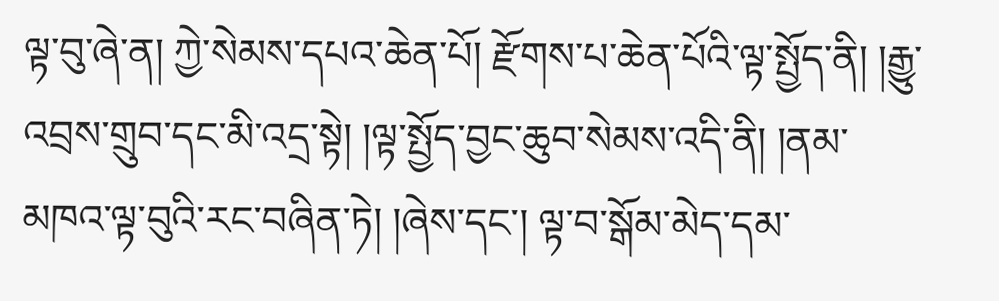ལྟ་བུ་ཞེ་ན། ཀྱེ་སེམས་དཔའ་ཆེན་པོ། རྫོགས་པ་ཆེན་པོའི་ལྟ་སྤྱོད་ནི། །རྒྱུ་འབྲས་གྲུབ་དང་མི་འདྲ་སྟེ། །ལྟ་སྤྱོད་བྱང་ཆུབ་སེམས་འདི་ནི། །ནམ་མཁའ་ལྟ་བུའི་རང་བཞིན་ཏེ། །ཞེས་དང་། ལྟ་བ་སྒོམ་མེད་དམ་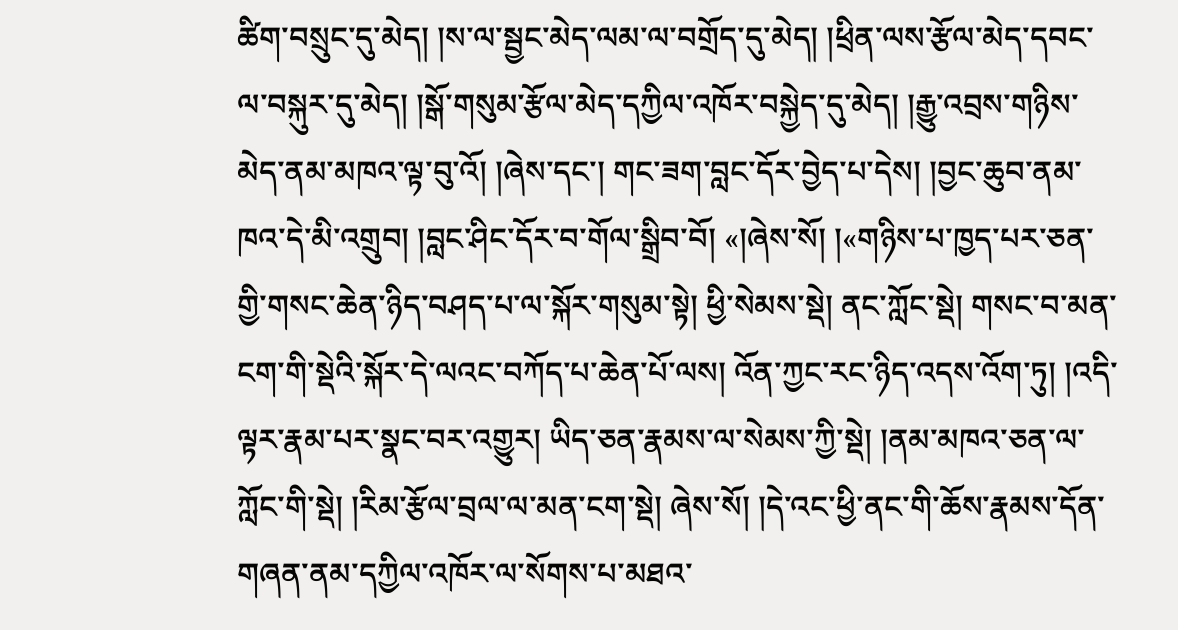ཚིག་བསྲུང་དུ་མེད། །ས་ལ་སྦྱང་མེད་ལམ་ལ་བགྲོད་དུ་མེད། །ཕྲིན་ལས་རྩོལ་མེད་དབང་ལ་བསྐུར་དུ་མེད། །སྒོ་གསུམ་རྩོལ་མེད་དཀྱིལ་འཁོར་བསྐྱེད་དུ་མེད། །རྒྱུ་འབྲས་གཉིས་མེད་ནམ་མཁའ་ལྟ་བུ་འོ། །ཞེས་དང་། གང་ཟག་བླང་དོར་བྱེད་པ་དེས། །བྱང་ཆུབ་ནམ་ཁའ་དེ་མི་འགྲུབ། །བླང་ཤིང་དོར་བ་གོལ་སྒྲིབ་བོ། «།ཞེས་སོ། །«གཉིས་པ་ཁྱད་པར་ཅན་གྱི་གསང་ཆེན་ཉིད་བཤད་པ་ལ་སྐོར་གསུམ་སྟེ། ཕྱི་སེམས་སྡེ། ནང་ཀློང་སྡེ། གསང་བ་མན་ངག་གི་སྡེའི་སྐོར་དེ་ལའང་བཀོད་པ་ཆེན་པོ་ལས། འོན་ཀྱང་རང་ཉིད་འདས་འོག་ཏུ། །འདི་ལྟར་རྣམ་པར་སྣང་བར་འགྱུར། ཡིད་ཅན་རྣམས་ལ་སེམས་ཀྱི་སྡེ། །ནམ་མཁའ་ཅན་ལ་ཀློང་གི་སྡེ། །རིམ་རྩོལ་བྲལ་ལ་མན་ངག་སྡེ། ཞེས་སོ། །དེ་འང་ཕྱི་ནང་གི་ཆོས་རྣམས་དོན་གཞན་ནམ་དཀྱིལ་འཁོར་ལ་སོགས་པ་མཐའ་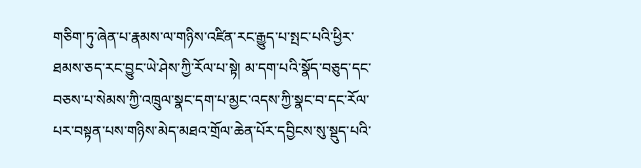གཅིག་ཏུ་ཞེན་པ་རྣམས་ལ་གཉིས་འཛིན་རང་རྒྱུད་པ་སྤང་པའི་ཕྱིར་ཐམས་ཅད་རང་བྱུང་ཡེ་ཤེས་ཀྱི་རོལ་པ་སྟེ། མ་དག་པའི་སྣོད་བཅུད་དང་བཅས་པ་སེམས་ཀྱི་འཁྲུལ་སྣང་དག་པ་མྱང་འདས་ཀྱི་སྣང་བ་དང་རོལ་པར་བསྟན་པས་གཉིས་མེད་མཐའ་གྲོལ་ཆེན་པོར་དབྱིངས་སུ་སྡུད་པའི་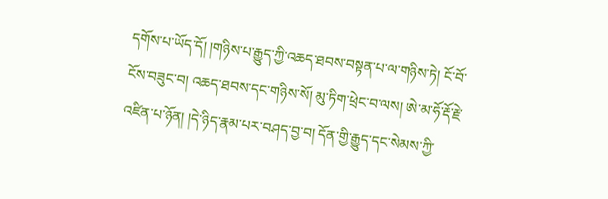དགོས་པ་ཡོད་དོ། །གཉིས་པ་རྒྱུད་ཀྱི་འཆད་ཐབས་བསྟན་པ་ལ་གཉིས་ཏེ། ངོ་བོ་ངོས་བཟུང་བ། འཆད་ཐབས་དང་གཉིས་སོ། མུ་ཏིག་ཕྲེང་བ་ལས། ཨེ་མ་ཧོ་རྡོ་རྗེ་འཛིན་པ་ཉོན། །དེ་ཉིད་རྣམ་པར་བཤད་བྱ་བ། དོན་གྱི་རྒྱུད་དང་སེམས་ཀྱི་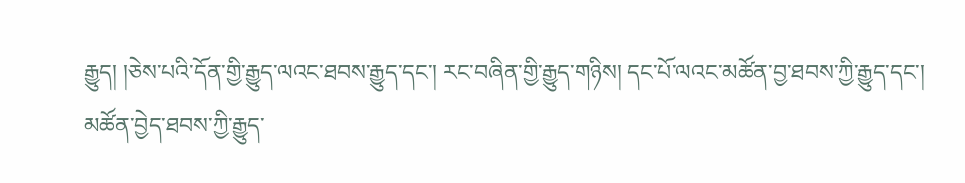རྒྱུད། །ཅེས་པའི་དོན་གྱི་རྒྱུད་ལའང་ཐབས་རྒྱུད་དང་། རང་བཞིན་གྱི་རྒྱུད་གཉིས། དང་པོ་ལའང་མཚོན་བྱ་ཐབས་ཀྱི་རྒྱུད་དང་། མཚོན་བྱེད་ཐབས་ཀྱི་རྒྱུད་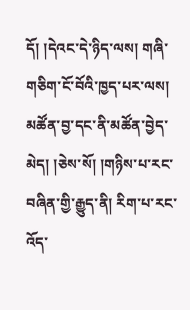དོ། །དེའང་དེ་ཉིད་ལས། གཞི་གཅིག་ངོ་བོའི་ཁྱད་པར་ལས། མཚོན་བྱ་དང་ནི་མཚོན་བྱེད་ མེད། །ཅེས་སོ། །གཉིས་པ་རང་བཞིན་གྱི་རྒྱུད་ནི། རིག་པ་རང་འོད་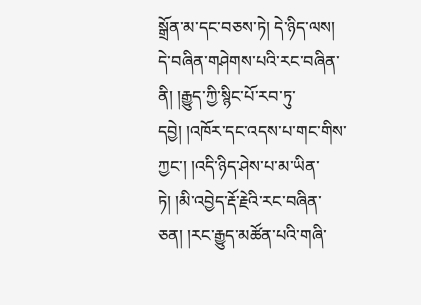སྒྲོན་མ་དང་བཅས་ཏེ། དེ་ཉིད་ལས། དེ་བཞིན་གཤེགས་པའི་རང་བཞིན་ནི། །རྒྱུད་ཀྱི་སྙིང་པོ་རབ་ཏུ་ དབྱེ། །འཁོར་དང་འདས་པ་གང་གིས་ཀྱང་། །འདི་ཉིད་ཤེས་པ་མ་ཡིན་ཏེ། །མི་འབྱེད་རྡོ་རྗེའི་རང་བཞིན་ཅན། །རང་རྒྱུད་མཚོན་པའི་གཞི་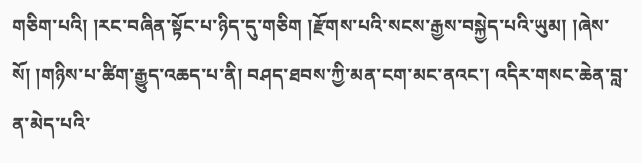གཅིག་པའི། །རང་བཞིན་སྟོང་པ་ཉིད་དུ་གཅིག །རྫོགས་པའི་སངས་རྒྱས་བསྐྱེད་པའི་ཡུམ། །ཞེས་སོ། །གཉིས་པ་ཚིག་རྒྱུད་འཆད་པ་ནི། བཤད་ཐབས་ཀྱི་མན་ངག་མང་ནའང་། འདིར་གསང་ཆེན་བླ་ན་མེད་པའི་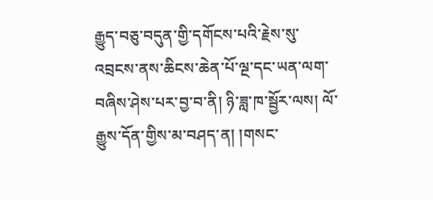རྒྱུད་བཅུ་བདུན་གྱི་དགོངས་པའི་རྗེས་སུ་འབྲངས་ནས་ཆིངས་ཆེན་པོ་ལྔ་དང་ཡན་ལག་བཞིས་ཤེས་པར་བྱ་བ་ནི། ཉི་ཟླ་ཁ་སྦྱོར་ལས། ལོ་རྒྱུས་དོན་གྱིས་མ་བཤད་ན། །གསང་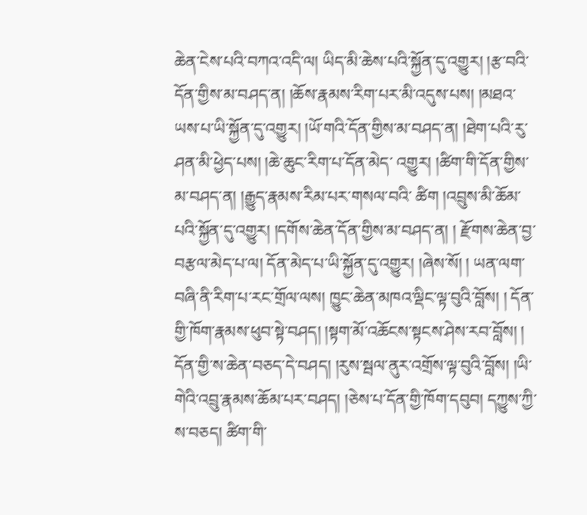ཆེན་ངེས་པའི་བཀའ་འདི་ལ། ཡིད་མི་ཆེས་པའི་སྐྱོན་དུ་འགྱུར། །རྩ་བའི་དོན་གྱིས་མ་བཤད་ན། །ཆོས་རྣམས་རིག་པར་མི་འདུས་པས། །མཐའ་ཡས་པ་ཡི་སྐྱོན་དུ་འགྱུར། །ཡོ་གའི་དོན་གྱིས་མ་བཤད་ན། །ཐེག་པའི་རུ་ཤན་མི་ཕྱེད་པས། །ཆེ་ཆུང་རིག་པ་དོན་མེད་ འགྱུར། །ཚིག་གི་དོན་གྱིས་མ་བཤད་ན། །རྒྱུད་རྣམས་རིམ་པར་གསལ་བའི་ ཚིག །འབྲུས་མི་ཆོམ་པའི་སྐྱོན་དུ་འགྱུར། །དགོས་ཆེན་དོན་གྱིས་མ་བཤད་ན། ། རྫོགས་ཆེན་བྱ་བརྩལ་མེད་པ་ལ། དོན་མེད་པ་ཡི་སྐྱོན་དུ་འགྱུར། །ཞེས་སོ། ། ཡན་ལག་བཞི་ནི་རིག་པ་རང་གྲོལ་ལས། ཁྱུང་ཆེན་མཁའ་ལྡིང་ལྟ་བུའི་བློས། ། དོན་གྱི་ཁོག་རྣམས་ཕུབ་སྟེ་བཤད། །སྟག་མོ་འཆོངས་སྟངས་ཤེས་རབ་བློས། ། དོན་གྱི་ས་ཆེན་བཅད་དེ་བཤད། །རུས་སྦལ་ནུར་འགྲོས་ལྟ་བུའི་བློས། །ཡི་གེའི་འབྲུ་རྣམས་ཆོམ་པར་བཤད། །ཅེས་པ་དོན་གྱི་ཁོག་དབུབ། དཀྱུས་ཀྱི་ས་བཅད། ཚིག་གི་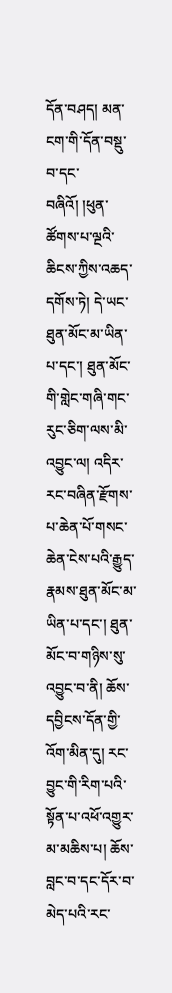དོན་བཤད། མན་ངག་གི་དོན་བསྡུ་བ་དང་བཞིའོ། །ཕུན་ཚོགས་པ་ལྔའི་ཆིངས་ཀྱིས་འཆད་དགོས་ཏེ། དེ་ཡང་ཐུན་མོང་མ་ཡིན་པ་དང་། ཐུན་མོང་གི་གླེང་གཞི་གང་རུང་ཅིག་ལས་མི་འབྱུང་ལ། འདིར་རང་བཞིན་རྫོགས་པ་ཆེན་པོ་གསང་ཆེན་ངེས་པའི་རྒྱུད་རྣམས་ཐུན་མོང་མ་ཡིན་པ་དང་། ཐུན་མོང་བ་གཉིས་སུ་འབྱུང་བ་ནི། ཆོས་དབྱིངས་དོན་གྱི་འོག་མིན་དུ། རང་བྱུང་གི་རིག་པའི་སྟོན་པ་འཕོ་འགྱུར་མ་མཆིས་པ། ཆོས་བླང་བ་དང་དོར་བ་མེད་པའི་རང་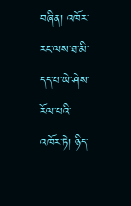བཞིན། འཁོར་རང་ལས་ཐ་མི་དད་པ་ཡེ་ཤེས་རོལ་པའི་འཁོར་ཏེ། ཉིད་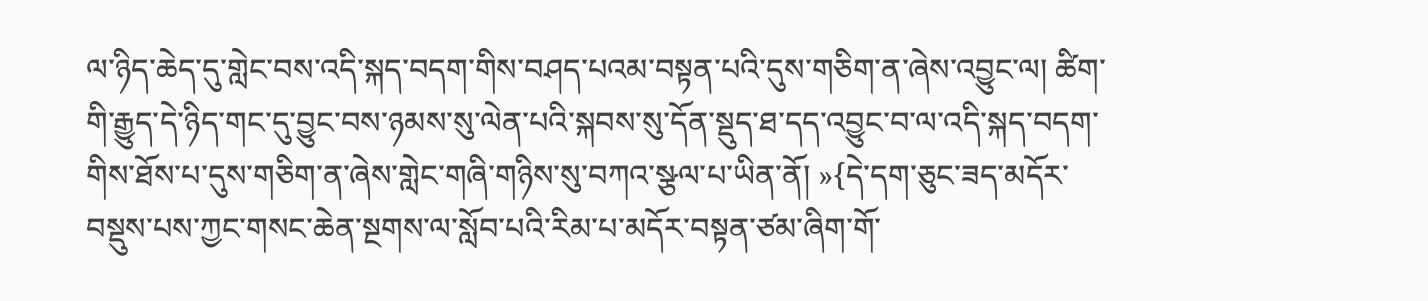ལ་ཉིད་ཆེད་དུ་གླེང་བས་འདི་སྐད་བདག་གིས་བཤད་པའམ་བསྟན་པའི་དུས་གཅིག་ན་ཞེས་འབྱུང་ལ། ཚིག་གི་རྒྱུད་དེ་ཉིད་གང་དུ་བྱུང་བས་ཉམས་སུ་ལེན་པའི་སྐབས་སུ་དོན་སྡུད་ཐ་དད་འབྱུང་བ་ལ་འདི་སྐད་བདག་གིས་ཐོས་པ་དུས་གཅིག་ན་ཞེས་གླེང་གཞི་གཉིས་སུ་བཀའ་སྩལ་པ་ཡིན་ནོ། »{དེ་དག་ཅུང་ཟད་མདོར་བསྡུས་པས་ཀྱང་གསང་ཆེན་སྔགས་ལ་སློབ་པའི་རིམ་པ་མདོར་བསྟན་ཙམ་ཞིག་གོ་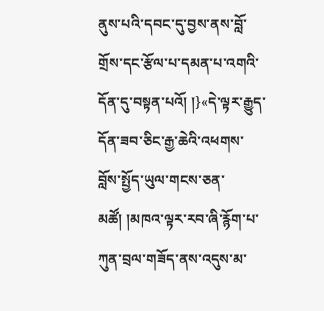ནུས་པའི་དབང་དུ་བྱས་ནས་བློ་གྲོས་དང་རྩོལ་པ་དམན་པ་འགའི་དོན་དུ་བསྟན་པའོ། །}«དེ་ལྟར་རྒྱུད་དོན་ཟབ་ཅིང་རྒྱ་ཆེའི་འཕགས་བློས་སྤྱོད་ཡུལ་གངས་ཅན་མཚོ། །མཁའ་ལྟར་རབ་ཞི་རྙོག་པ་ཀུན་བྲལ་གཟོད་ནས་འདུས་མ་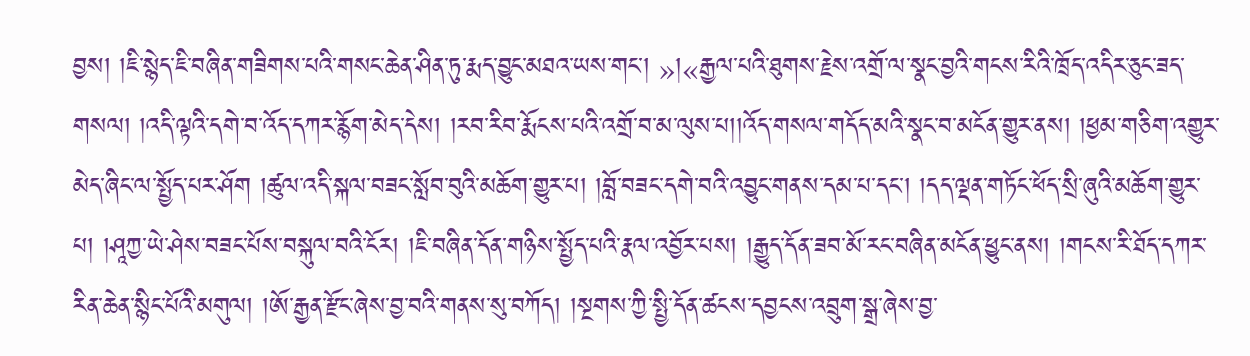བྱས། །ཇི་སྙེད་ཇི་བཞིན་གཟིགས་པའི་གསང་ཆེན་ཤིན་ཏུ་རྨད་བྱུང་མཐའ་ཡས་གང་། »།«རྒྱལ་པའི་ཐུགས་རྗེས་འགྲོ་ལ་སྣང་བྱའི་གངས་རིའི་ཁྲོད་འདིར་ཅུང་ཟད་གསལ། །འདི་ལྟའི་དགེ་བ་འོད་དཀར་རྙོག་མེད་དེས། །རབ་རིབ་རྨོངས་པའི་འགྲོ་བ་མ་ལུས་པ།།འོད་གསལ་གདོད་མའི་སྣང་བ་མངོན་གྱུར་ནས། །ཕྱམ་གཅིག་འགྱུར་མེད་ཞིང་ལ་སྤྱོད་པར་ཤོག །ཚུལ་འདི་སྐལ་བཟང་སློབ་བུའི་མཆོག་གྱུར་པ། །བློ་བཟང་དགེ་བའི་འབྱུང་གནས་དམ་པ་དང་། །དད་ལྡན་གཏོང་ཕོད་སྲི་ཞུའི་མཆོག་གྱུར་པ། །ཤཱཀྱ་ཡེ་ཤེས་བཟང་པོས་བསྐུལ་བའི་ངོར། །ཇི་བཞིན་དོན་གཉིས་སྤྱོད་པའི་རྣལ་འབྱོར་པས། །རྒྱུད་དོན་ཟབ་མོ་རང་བཞིན་མངོན་ཕྱུང་ནས། །གངས་རི་ཐོད་དཀར་རིན་ཆེན་སྙིང་པོའི་མགུལ། །ཨོ་རྒྱན་རྫོང་ཞེས་བྱ་བའི་གནས་སུ་བཀོད། །སྔགས་ཀྱི་སྤྱི་དོན་ཚངས་དབྱངས་འབྲུག་སྒྲ་ཞེས་བྱ་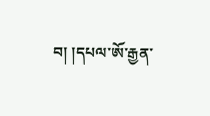བ། །དཔལ་ཨོ་རྒྱན་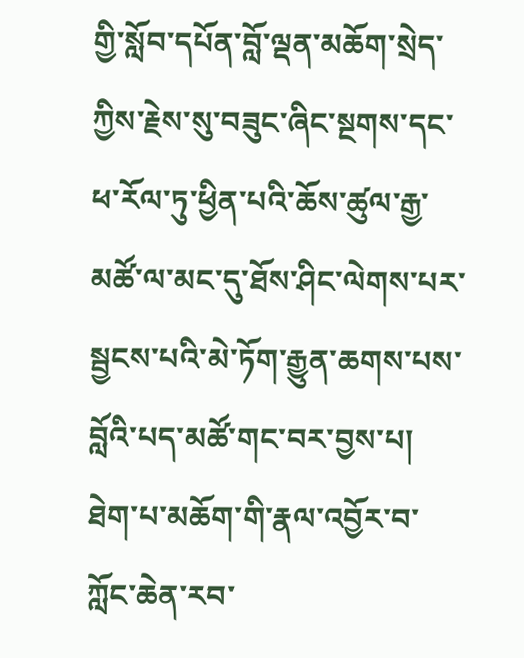གྱི་སློབ་དཔོན་བློ་ལྡན་མཆོག་སྲེད་ཀྱིས་རྗེས་སུ་བཟུང་ཞིང་སྔགས་དང་ཕ་རོལ་ཏུ་ཕྱིན་པའི་ཆོས་ཚུལ་རྒྱ་མཚོ་ལ་མང་དུ་ཐོས་ཤིང་ལེགས་པར་སྦྱངས་པའི་མེ་ཏོག་རྒྱུན་ཆགས་པས་བློའི་པད་མཚོ་གང་བར་བྱས་པ། ཐེག་པ་མཆོག་གི་རྣལ་འབྱོར་བ་ཀློང་ཆེན་རབ་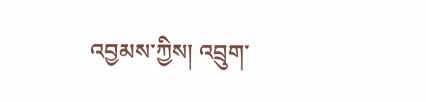འབྱམས་ཀྱིས། འབྲུག་